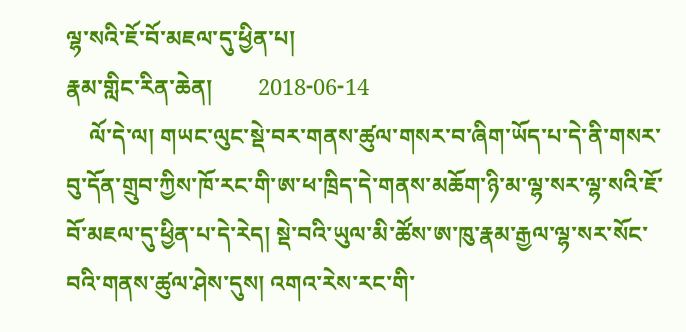ལྷ་སའི་ཇོ་བོ་མཇལ་དུ་ཕྱིན་པ།
རྣམ་གླིང་རིན་ཆེན།        2018-06-14
    ལོ་དེ་ལ། གཡང་ལུང་སྡེ་བར་གནས་ཚུལ་གསར་བ་ཞིག་ཡོད་པ་དེ་ནི་གསར་བུ་དོན་གྲུབ་ཀྱིས་ཁོ་རང་གི་ཨ་ཕ་ཁྲིད་དེ་གནས་མཆོག་ཉི་མ་ལྷ་སར་ལྷ་སའི་ཇོ་བོ་མཇལ་དུ་ཕྱིན་པ་དེ་རེད། སྡེ་བའི་ཡུལ་མི་ཚོས་ཨ་ཁུ་རྣམ་རྒྱལ་ལྷ་སར་སོང་བའི་གནས་ཚུལ་ཤེས་དུས། འགའ་རེས་རང་གི་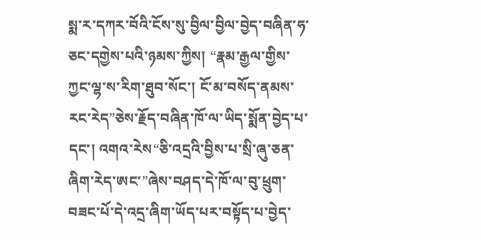སྨ་ར་དཀར་བོའི་ངོས་སུ་བྱིལ་བྱིལ་བྱེད་བཞིན་ཧ་ཅང་དགྱེས་པའི་ཉམས་ཀྱིས། “རྣམ་རྒྱལ་གྱིས་ཀྱང་ལྷ་ས་རིག་ཐུབ་སོང་། ངོ་མ་བསོད་ནམས་རང་རེད”ཅེས་རྗོད་བཞིན་ཁོ་ལ་ཡིད་སྨོན་བྱེད་པ་དང་། འགའ་རེས“ཅི་འདྲའི་བྱིས་པ་སྲི་ཞུ་ཅན་ཞིག་རེད་ཨང་”ཞེས་བཤད་དེ་ཁོ་ལ་བུ་ཕྲུག་བཟང་པོ་དེ་འདྲ་ཞིག་ཡོད་པར་བསྟོད་པ་བྱེད་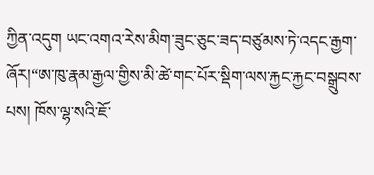ཀྱིན་འདུག ཡང་འགའ་རེས་མིག་ཟུང་ཅུང་ཟད་བཙུམས་ཏེ་འདང་རྒྱག་ཞོར།“ཨ་ཁུ་རྣམ་རྒྱལ་གྱིས་མི་ཚེ་གང་པོར་སྡིག་ལས་རྐྱང་རྐྱང་བསྒྲུབས་པས། ཁོས་ལྷ་སའི་ཇོ་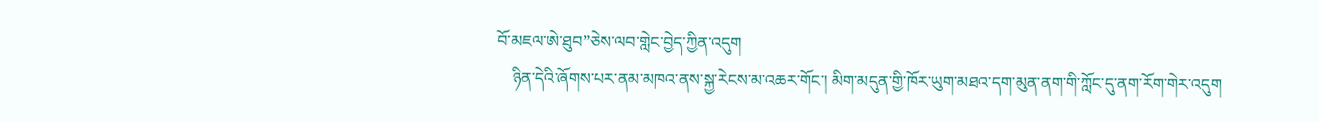བོ་མཇལ་ཨེ་ཐུབ”ཅེས་ལབ་གླེང་བྱེད་ཀྱིན་འདུག
    ཉིན་དེའི་ཞོགས་པར་ནམ་མཁའ་ནས་སྐྱ་རེངས་མ་འཆར་གོང་། མིག་མདུན་གྱི་ཁོར་ཡུག་མཐའ་དག་མུན་ནག་གི་ཀློང་དུ་ནག་རོག་གེར་འདུག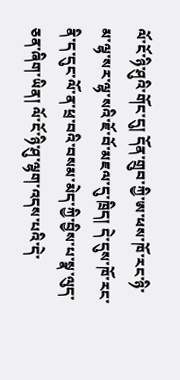ལོ་ངོ་ཉི་ཤུའི་གོང་དུ། དོན་གྲུབ་ཀྱི་ཨ་ཕས་ཁོ་རང་ཉི་མ་ལྷ་སར་ལྷ་སའི་ཇོ་བོ་མཇལ་དུ་ཁྲིད། དེ་དུས་ཁོ་རང་ནི་ད་དུང་ལོ་ན་ཕྲ་བའི་བསམ་མེད་ཀྱི་བྱིས་པ་སྣ་ལུད་ཅན་ཞིག་ཡིན། ལོ་ངོ་ཉི་ཤུ་ལྷག་འདས་པའི་དེ་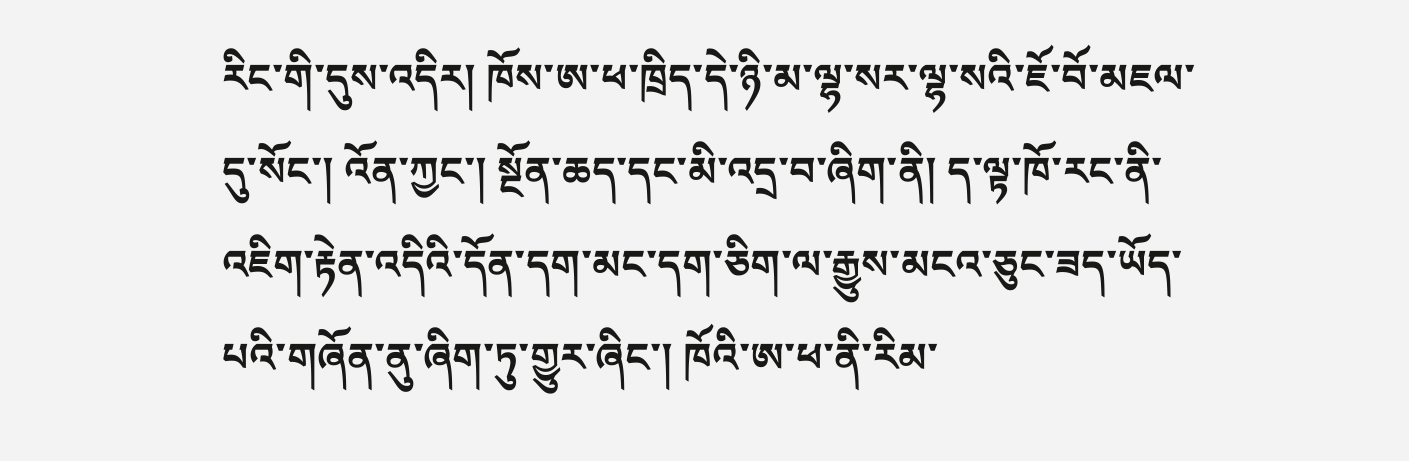རིང་གི་དུས་འདིར། ཁོས་ཨ་ཕ་ཁྲིད་དེ་ཉི་མ་ལྷ་སར་ལྷ་སའི་ཇོ་བོ་མཇལ་དུ་སོང་། འོན་ཀྱང་། སྔོན་ཆད་དང་མི་འདྲ་བ་ཞིག་ནི། ད་ལྟ་ཁོ་རང་ནི་འཇིག་རྟེན་འདིའི་དོན་དག་མང་དག་ཅིག་ལ་རྒྱུས་མངའ་ཅུང་ཟད་ཡོད་པའི་གཞོན་ནུ་ཞིག་ཏུ་གྱུར་ཞིང་། ཁོའི་ཨ་ཕ་ནི་རིམ་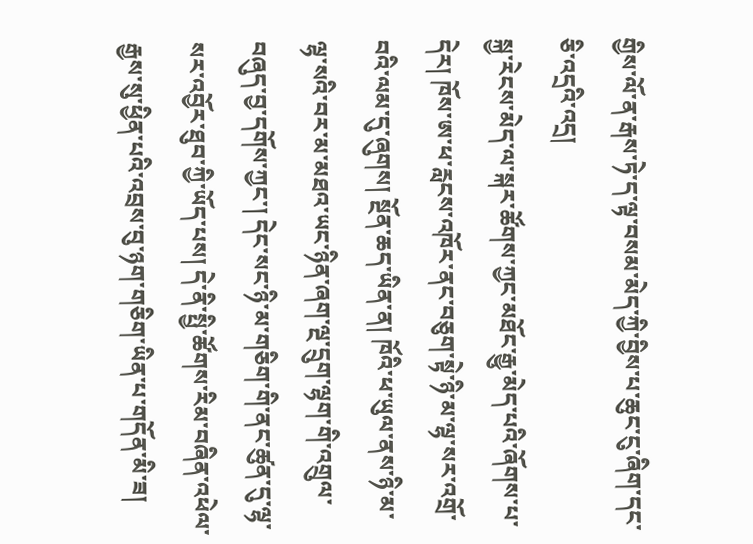གྱིས་ལོ་ན་རྒས་ཏེ་ད་ལྟ་བསམ་མེད་ཀྱི་བྱིས་པ་ཆུང་ངུ་ཞིག་དང་ཅི་འདྲའི་འདྲ།
སྐྱ་རེངས་མེད་ལ་སྐར་ཚོགས་ཀྱང་མཐོང་རྒྱུ་མེད་པའི་ཞོགས་པ་དེར། ཁོས་ཨ་ཕ་རླངས་འཁོར་ནང་བཅུག་སྟེ་ཉི་མ་ལྷ་སར་འགྲོ་བའི་ལམ་དུ་ཞུགས། སྔོན་ཆད་ཡིན་ན། ཁོའི་ཕ་ཡུལ་ནས་ཉི་མ་ལྷ་སའི་བར་མ་མཐའ་ཡང་ཉིན་ཞག་ལྔ་དྲུག་ལྷག་གི་འགྲུལ་བཞུད་བྱ་དགོས་ཀྱང་། དེང་སང་ཉི་མ་གཅིག་གི་ནང་ཚུན་དུ་ལྷ་སར་འབྱོར་ཐུབ་ཀྱི་ཡོད་པས། དེ་ནི་སྤྱི་ཚོགས་རིམ་བཞིན་འཕེལ་རྒྱས་སུ་ཕྱིན་པའི་འབྲས་བུ་ཉག་གཅིག་ཡིན་པ་གདོན་མི་ཟ།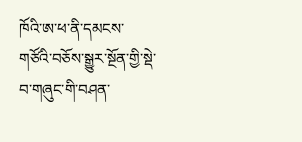ཁོའི་ཨ་ཕ་ནི་དམངས་གཙོའི་བཅོས་སྒྱུར་སྔོན་གྱི་སྡེ་བ་གཞུང་གི་བཤན་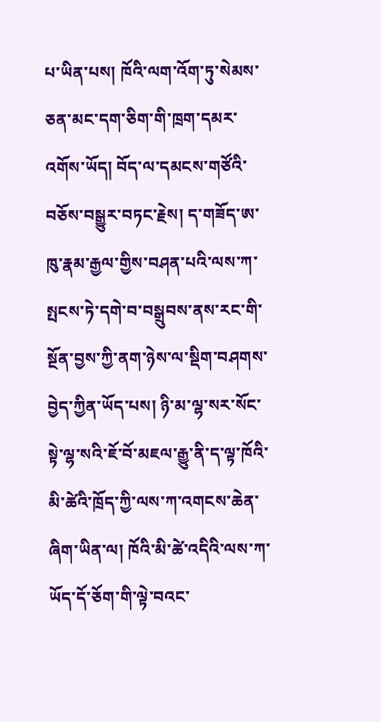པ་ཡིན་པས། ཁོའི་ལག་འོག་ཏུ་སེམས་ཅན་མང་དག་ཅིག་གི་ཁྲག་དམར་འགོས་ཡོད། བོད་ལ་དམངས་གཙོའི་བཅོས་བསྒྱུར་བཏང་རྗེས། ད་གཟོད་ཨ་ཁུ་རྣམ་རྒྱལ་གྱིས་བཤན་པའི་ལས་ཀ་སྤངས་ཏེ་དགེ་བ་བསྒྲུབས་ནས་རང་གི་སྔོན་བྱས་ཀྱི་ནག་ཉེས་ལ་སྡིག་བཤགས་བྱེད་ཀྱིན་ཡོད་པས། ཉི་མ་ལྷ་སར་སོང་སྟེ་ལྷ་སའི་ཇོ་བོ་མཇལ་རྒྱུ་ནི་ད་ལྟ་ཁོའི་མི་ཚེའི་ཁྲོད་ཀྱི་ལས་ཀ་འགངས་ཆེན་ཞིག་ཡིན་ལ། ཁོའི་མི་ཚེ་འདིའི་ལས་ཀ་ཡོད་དོ་ཅོག་གི་ལྟེ་བའང་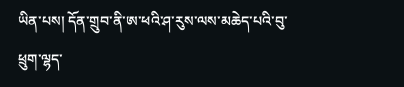ཡིན་པས། དོན་གྲུབ་ནི་ཨ་ཕའི་ཤ་རུས་ལས་མཆེད་པའི་བུ་ཕྲུག་ལྷད་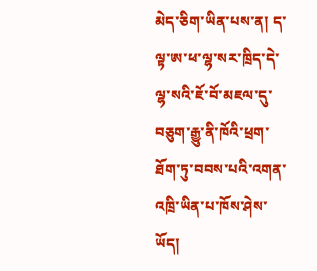མེད་ཅིག་ཡིན་པས་ན། ད་ལྟ་ཨ་ཕ་ལྷ་སར་ཁྲིད་དེ་ལྷ་སའི་ཇོ་བོ་མཇལ་དུ་བཅུག་རྒྱུ་ནི་ཁོའི་ཕྲག་ཐོག་ཏུ་བབས་པའི་འགན་འཁྲི་ཡིན་པ་ཁོས་ཤེས་ཡོད།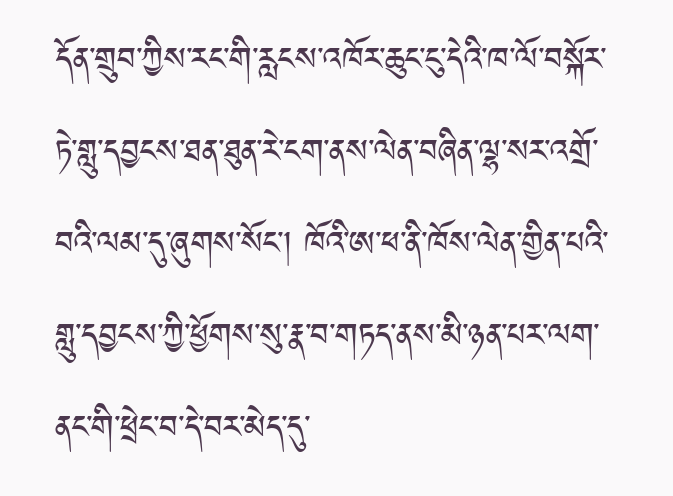དོན་གྲུབ་ཀྱིས་རང་གི་རླངས་འཁོར་ཆུང་ངུ་དེའི་ཁ་ལོ་བསྐོར་ཏེ་གླུ་དབྱངས་ཐན་ཐུན་རེ་ངག་ནས་ལེན་བཞིན་ལྷ་སར་འགྲོ་བའི་ལམ་དུ་ཞུགས་སོང་། ཁོའི་ཨ་ཕ་ནི་ཁོས་ལེན་གྱིན་པའི་གླུ་དབྱངས་ཀྱི་ཕྱོགས་སུ་རྣ་བ་གཏད་ནས་མི་ཉན་པར་ལག་ནང་གི་ཕྲེང་བ་དེ་བར་མེད་དུ་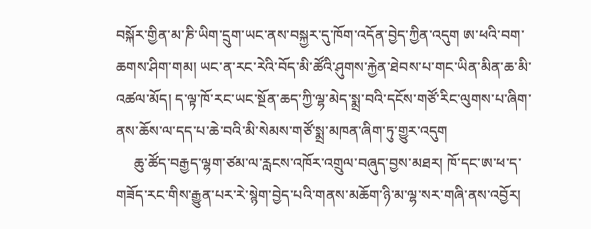བསྐོར་གྱིན་མ་ཎི་ཡིག་དྲུག་ཡང་ནས་བསྐྱར་དུ་ཁོག་འདོན་བྱེད་ཀྱིན་འདུག ཨ་ཕའི་བག་ཆགས་ཤིག་གམ། ཡང་ན་རང་རེའི་བོད་མི་ཚོའི་ཤུགས་རྐྱེན་ཐེབས་པ་གང་ཡིན་མིན་ཆ་མི་འཚལ་མོད། ད་ལྟ་ཁོ་རང་ཡང་སྔོན་ཆད་ཀྱི་ལྷ་མེད་སྨྲ་བའི་དངོས་གཙོ་རིང་ལུགས་པ་ཞིག་ནས་ཆོས་ལ་དད་པ་ཆེ་བའི་མི་སེམས་གཙོ་སྨྲ་མཁན་ཞིག་ཏུ་གྱུར་འདུག
     ཆུ་ཚོད་བརྒྱད་ལྷག་ཙམ་ལ་རླངས་འཁོར་འགྲུལ་བཞུད་བྱས་མཐར། ཁོ་དང་ཨ་ཕ་ད་གཟོད་རང་གིས་རྒྱུན་པར་རེ་སྙེག་བྱེད་པའི་གནས་མཆོག་ཉི་མ་ལྷ་སར་གཞི་ནས་འབྱོར།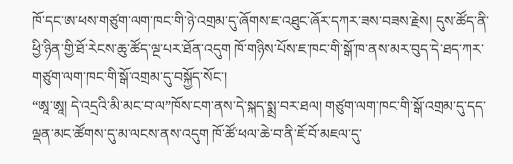ཁོ་དང་ཨ་ཕས་གཙུག་ལག་ཁང་གི་ཉེ་འགྲམ་དུ་ཞོགས་ཇ་འཐུང་ཞོར་དཀར་ཟས་བཟས་རྗེས། དུས་ཚོད་ནི་ཕྱི་ཉིན་གྱི་ཐོ་རེངས་ཆུ་ཚོད་ལྔ་པར་ཐོན་འདུག ཁོ་གཉིས་པོས་ཇ་ཁང་གི་སྒོ་ཁ་ནས་མར་བུད་དེ་ཐད་ཀར་གཙུག་ལག་ཁང་གི་སྒོ་འགྲམ་དུ་བསྐྱོད་སོང་།
“ཨཱ་ཨཱ། དེ་འདྲའི་མི་མང་བ་ལ”ཁོས་ངག་ནས་དེ་སྐད་སྨྲ་བར་ཐལ། གཙུག་ལག་ཁང་གི་སྒོ་འགྲམ་དུ་དད་ལྡན་མང་ཚོགས་དུ་མ་ལངས་ནས་འདུག ཁོ་ཚོ་ཕལ་ཆེ་བ་ནི་ཇོ་བོ་མཇལ་དུ་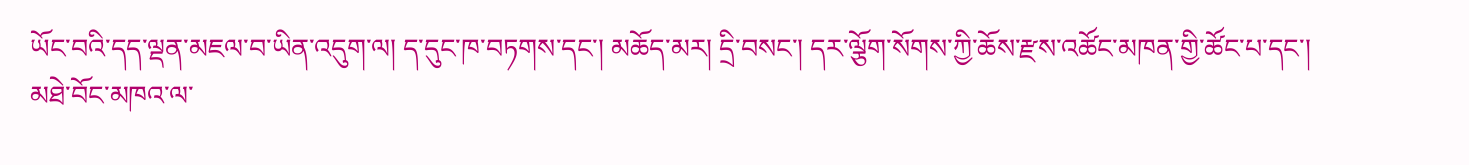ཡོང་བའི་དད་ལྡན་མཇལ་བ་ཡིན་འདུག་ལ། ད་དུང་ཁ་བཏགས་དང་། མཆོད་མར། དྲི་བསང་། དར་ལྕོག་སོགས་ཀྱི་ཆོས་རྫས་འཚོང་མཁན་གྱི་ཚོང་པ་དང་། མཐེ་བོང་མཁའ་ལ་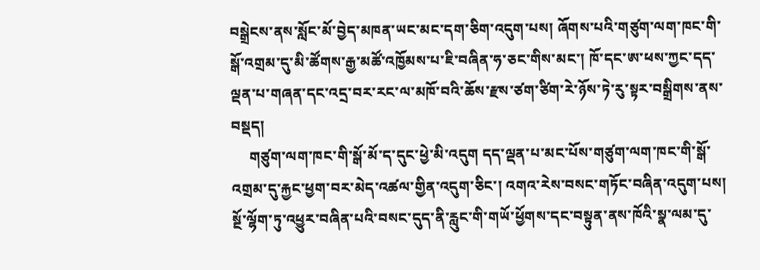བསྒྲེངས་ནས་སློང་མོ་བྱེད་མཁན་ཡང་མང་དག་ཅིག་འདུག་པས། ཞོགས་པའི་གཙུག་ལག་ཁང་གི་སྒོ་འགྲམ་དུ་མི་ཚོགས་རྒྱ་མཚོ་འཁྱོམས་པ་ཇི་བཞིན་ཧ་ཅང་གིས་མང་། ཁོ་དང་ཨ་ཕས་ཀྱང་དད་ལྡན་པ་གཞན་དང་འདྲ་བར་རང་ལ་མཁོ་བའི་ཆོས་རྫས་ཙག་ཙིག་རེ་ཉོས་ཏེ་རུ་སྟར་བསྒྲིགས་ནས་བསྡད།
     གཙུག་ལག་ཁང་གི་སྒོ་མོ་ད་དུང་ཕྱེ་མི་འདུག དད་ལྡན་པ་མང་པོས་གཙུག་ལག་ཁང་གི་སྒོ་འགྲམ་དུ་རྐྱང་ཕྱག་བར་མེད་འཚལ་གྱིན་འདུག་ཅིང་། འགའ་རེས་བསང་གཏོང་བཞིན་འདུག་པས། སྔོ་ལྷོག་ཏུ་འཕྱུར་བཞིན་པའི་བསང་དུད་ནི་རླུང་གི་གཡོ་ཕྱོགས་དང་བསྟུན་ནས་ཁོའི་སྣ་ལམ་དུ་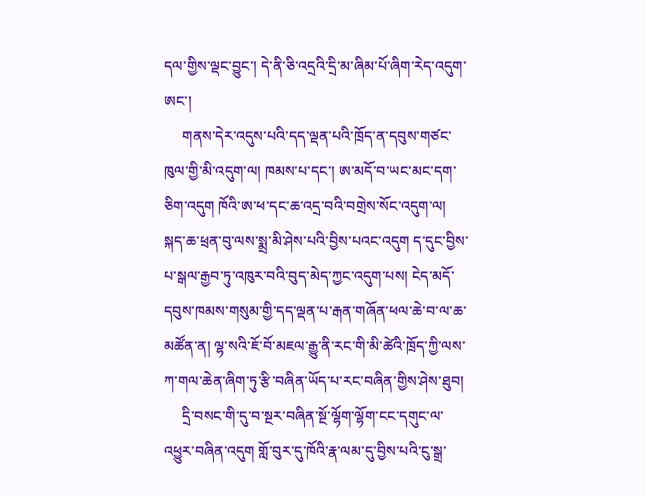དལ་གྱིས་ལྡང་བྱུང་། དེ་ནི་ཅི་འདྲའི་དྲི་མ་ཞིམ་པོ་ཞིག་རེད་འདུག་ཨང་།
     གནས་དེར་འདུས་པའི་དད་ལྡན་པའི་ཁྲོད་ན་དབུས་གཙང་ཁུལ་གྱི་མི་འདུག་ལ། ཁམས་པ་དང་། ཨ་མདོ་བ་ཡང་མང་དག་ཅིག་འདུག ཁོའི་ཨ་ཕ་དང་ཆ་འདྲ་བའི་བགྲེས་སོང་འདུག་ལ། སྐད་ཆ་ཕྲན་བུ་ལས་སྨྲ་མི་ཤེས་པའི་བྱིས་པའང་འདུག ད་དུང་བྱིས་པ་སྒལ་རྒྱབ་ཏུ་འཁུར་བའི་བུད་མེད་ཀྱང་འདུག་པས། ངེད་མདོ་དབུས་ཁམས་གསུམ་གྱི་དད་ལྡན་པ་རྒན་གཞོན་ཕལ་ཆེ་བ་ལ་ཆ་མཚོན་ན། ལྷ་སའི་ཇོ་བོ་མཇལ་རྒྱུ་ནི་རང་གི་མི་ཚེའི་ཁྲོད་ཀྱི་ལས་ཀ་གལ་ཆེན་ཞིག་ཏུ་རྩི་བཞིན་ཡོད་པ་རང་བཞིན་གྱིས་ཤེས་ཐུབ།
     དྲི་བསང་གི་དུ་བ་སྔར་བཞིན་སྔོ་ལྷོག་ལྷོག་ངང་དགུང་ལ་འཕྱུར་བཞིན་འདུག གློ་བུར་དུ་ཁོའི་རྣ་ལམ་དུ་བྱིས་པའི་ངུ་སྒྲ་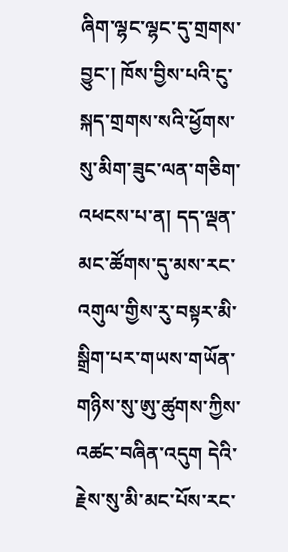ཞིག་ལྷང་ལྷང་དུ་གྲགས་བྱུང་། ཁོས་བྱིས་པའི་ངུ་སྐད་གྲགས་སའི་ཕྱོགས་སུ་མིག་ཟུང་ལན་གཅིག་འཕངས་པ་ན། དད་ལྡན་མང་ཚོགས་དུ་མས་རང་འགུལ་གྱིས་རུ་བསྟར་མི་སྒྲིག་པར་གཡས་གཡོན་གཉིས་སུ་ཨུ་ཚུགས་ཀྱིས་འཚང་བཞིན་འདུག དེའི་རྗེས་སུ་མི་མང་པོས་རང་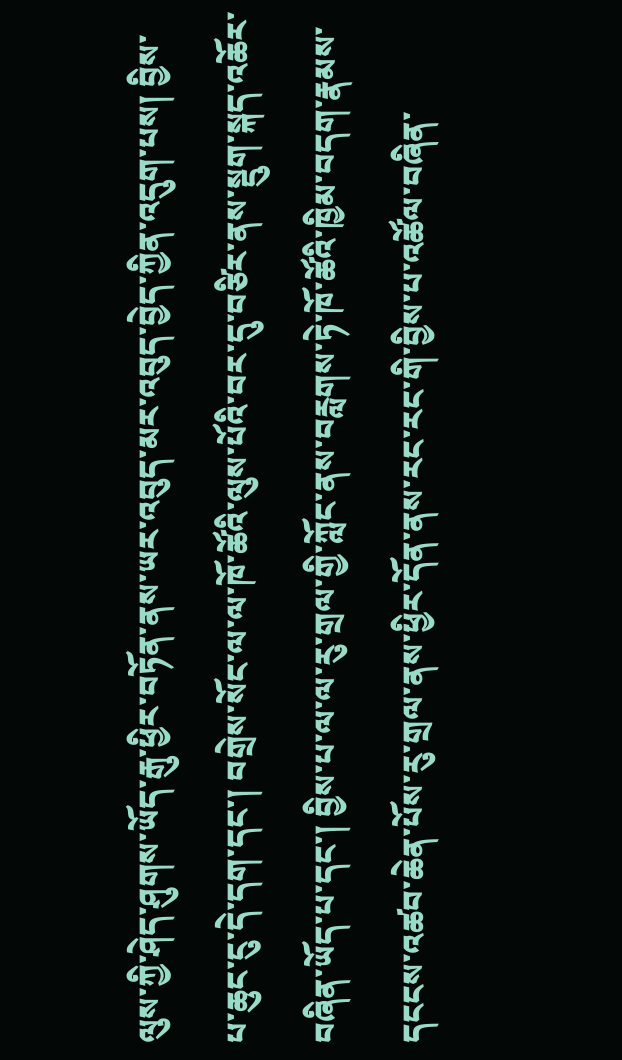ལུས་ཀྱི་ཤེད་ཤུགས་ཡོད་རྒུ་ཕྱིར་བཏོན་ནས་ཡར་འབུད་མར་འབུད་བྱེད་ཀྱིན་འདུག་པས། བྱིས་པ་ཆུང་ངུ་དེ་དག་དང་། བགྲེས་སོང་ལ་ལ་ཁོ་ཚོའི་ལུས་པོའི་བར་དུ་བཙིར་ནས་སྡུག་སྐད་འཆོར་བཞིན་ཡོད་པ་དང་། བྱིས་པ་ལ་ལ་རུ་གྲལ་གྱི་ཀློང་ནས་བརླགས་ཏེ་ཁོ་ཚོའི་ཁྱིམ་བདག་རྣམས་དངངས་འཚབ་ཆེན་པོས་རུ་གྲལ་ནས་ཕྱིར་དོན་ནས་རང་རང་གི་བྱིས་པ་འཚོལ་བཞིན་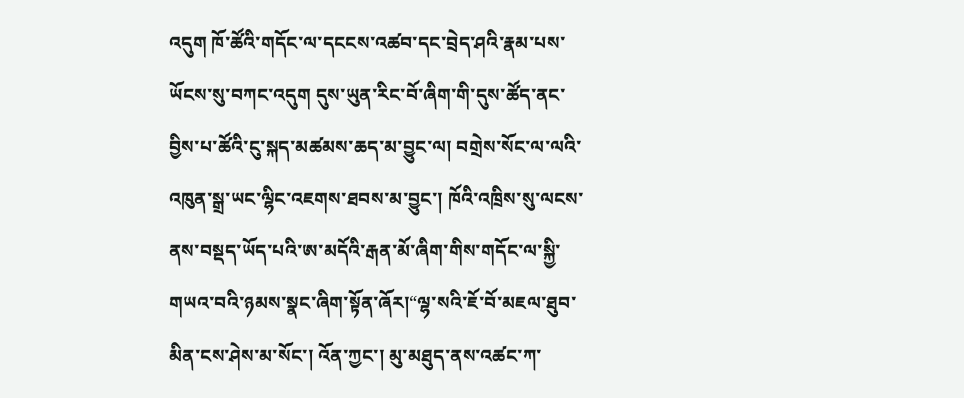འདུག ཁོ་ཚོའི་གདོང་ལ་དངངས་འཚབ་དང་བྲེད་ཤའི་རྣམ་པས་ཡོངས་སུ་བཀང་འདུག དུས་ཡུན་རིང་བོ་ཞིག་གི་དུས་ཚོད་ནང་བྱིས་པ་ཚོའི་ངུ་སྐད་མཚམས་ཆད་མ་བྱུང་ལ། བགྲེས་སོང་ལ་ལའི་འཁུན་སྒྲ་ཡང་ལྷིང་འཇགས་ཐབས་མ་བྱུང་། ཁོའི་འཁྲིས་སུ་ལངས་ནས་བསྡད་ཡོད་པའི་ཨ་མདོའི་རྒན་མོ་ཞིག་གིས་གདོང་ལ་སྐྱི་གཡའ་བའི་ཉམས་སྣང་ཞིག་སྟོན་ཞོར།“ལྷ་སའི་ཇོ་བོ་མཇལ་ཐུབ་མིན་ངས་ཤེས་མ་སོང་། འོན་ཀྱང་། མུ་མཐུད་ནས་འཚང་ཀ་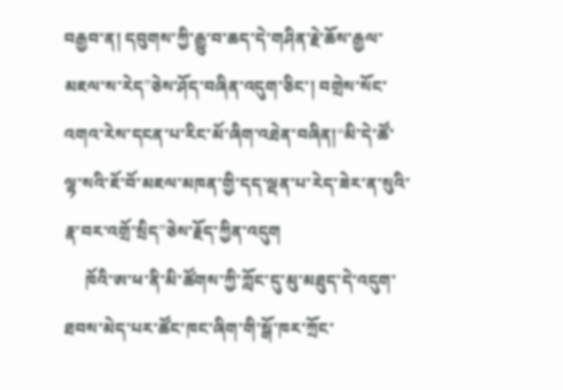བརྒྱབ་ན། དབུགས་ཀྱི་རྒྱུ་བ་ཆད་དེ་གཤིན་རྗེ་ཆོས་རྒྱལ་མཇལ་ས་རེད”ཅེས་ཤོད་བཞིན་འདུག་ཅིང་། བགྲེས་སོང་འགའ་རེས་དངན་པ་རིང་མོ་ཞིག་འཐེན་བཞིན།“མི་དེ་ཚོ་ལྷ་སའི་ཇོ་བོ་མཇལ་མཁན་གྱི་དད་ལྡན་པ་རེད་ཟེར་ན་སུའི་རྣ་བར་འགྲོ་སྲིད”ཅེས་རྗོད་ཀྱིན་འདུག
     ཁོའི་ཨ་ཕ་ནི་མི་ཚོགས་ཀྱི་ཀློང་དུ་མུ་མཐུད་དེ་འདུག་ཐབས་མེད་པར་ཚོང་ཁང་ཞིག་གི་སྒོ་ཁར་ཀྲོང་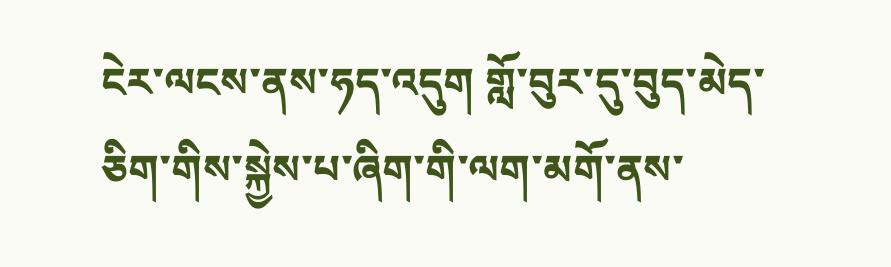ངེར་ལངས་ནས་ཧད་འདུག གློ་བུར་དུ་བུད་མེད་ཅིག་གིས་སྐྱེས་པ་ཞིག་གི་ལག་མགོ་ནས་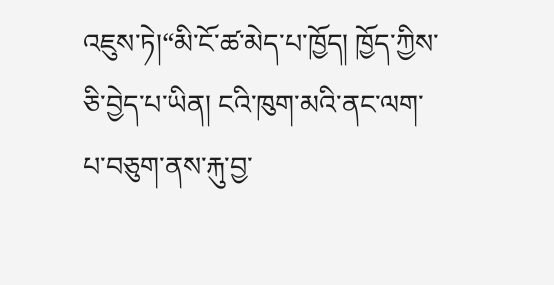འཇུས་ཏེ།“མི་ངོ་ཚ་མེད་པ་ཁྱོད། ཁྱོད་ཀྱིས་ཅི་བྱེད་པ་ཡིན། ངའི་ཁུག་མའི་ནང་ལག་པ་བཅུག་ནས་རྐུ་བྱ་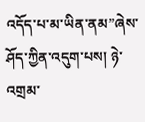འདོད་པ་མ་ཡིན་ནམ”ཞེས་ཤོད་ཀྱིན་འདུག་པས། ཉེ་འགྲམ་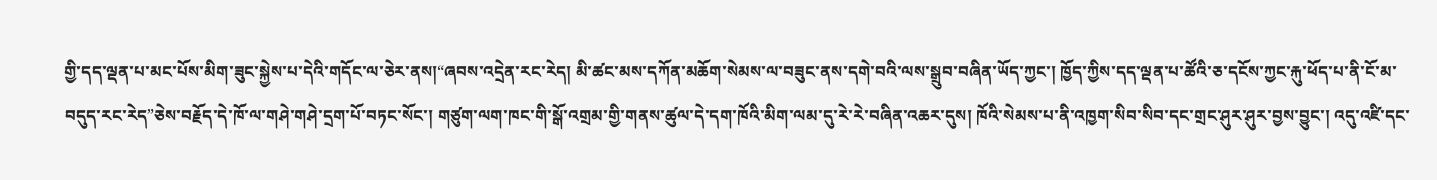གྱི་དད་ལྡན་པ་མང་པོས་མིག་ཟུང་སྐྱེས་པ་དེའི་གདོང་ལ་ཅེར་ནས།“ཞབས་འདྲེན་རང་རེད། མི་ཚང་མས་དཀོན་མཆོག་སེམས་ལ་བཟུང་ནས་དགེ་བའི་ལས་སྒྲུབ་བཞིན་ཡོད་ཀྱང་། ཁྱོད་ཀྱིས་དད་ལྡན་པ་ཚོའི་ཅ་དངོས་ཀྱང་རྐུ་ཕོད་པ་ནི་ངོ་མ་བདུད་རང་རེད”ཅེས་བརྗོད་དེ་ཁོ་ལ་གཤེ་གཤེ་དྲག་པོ་བཏང་སོང་། གཙུག་ལག་ཁང་གི་སྒོ་འགྲམ་གྱི་གནས་ཚུལ་དེ་དག་ཁོའི་མིག་ལམ་དུ་རེ་རེ་བཞིན་འཆར་དུས། ཁོའི་སེམས་པ་ནི་འཁྱག་སིབ་སིབ་དང་གྲང་ཤུར་ཤུར་བྱས་བྱུང་། འདུ་འཛི་དང་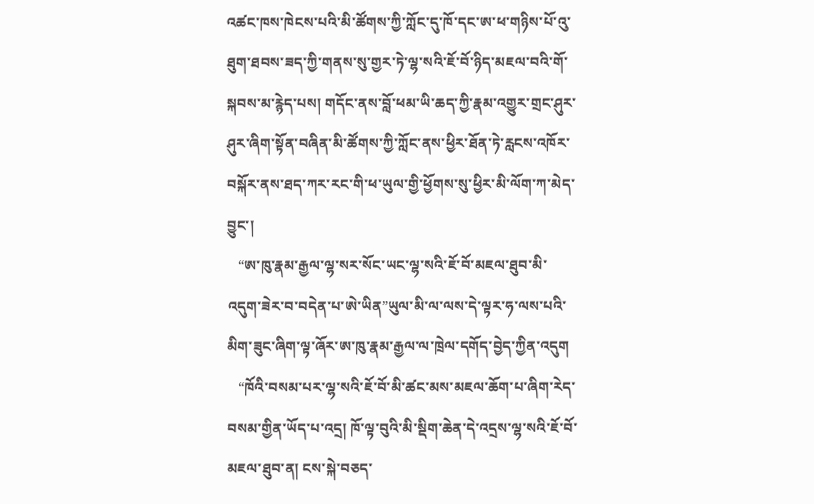འཚང་ཁས་ཁེངས་པའི་མི་ཚོགས་ཀྱི་ཀློང་དུ་ཁོ་དང་ཨ་ཕ་གཉིས་པོ་འུ་ཐུག་ཐབས་ཟད་ཀྱི་གནས་སུ་གྱར་ཏེ་ལྷ་སའི་ཇོ་བོ་ཉིད་མཇལ་བའི་གོ་སྐབས་མ་རྙེད་པས། གདོང་ནས་བློ་ཕམ་ཡི་ཆད་ཀྱི་རྣམ་འགྱུར་གྲང་ཤུར་ཤུར་ཞིག་སྟོན་བཞིན་མི་ཚོགས་ཀྱི་ཀློང་ནས་ཕྱིར་ཐོན་ཏེ་རླངས་འཁོར་བསྐོར་ནས་ཐད་ཀར་རང་གི་ཕ་ཡུལ་གྱི་ཕྱོགས་སུ་ཕྱིར་མི་ལོག་ཀ་མེད་བྱུང་།
   “ཨ་ཁུ་རྣམ་རྒྱལ་ལྷ་སར་སོང་ཡང་ལྷ་སའི་ཇོ་བོ་མཇལ་ཐུབ་མི་འདུག་ཟེར་བ་བདེན་པ་ཨེ་ཡིན”ཡུལ་མི་ལ་ལས་དེ་ལྟར་ཧ་ལས་པའི་མིག་ཟུང་ཞིག་ལྟ་ཞོར་ཨ་ཁུ་རྣམ་རྒྱལ་ལ་ཁྲེལ་དགོད་བྱེད་ཀྱིན་འདུག
   “ཁོའི་བསམ་པར་ལྷ་སའི་ཇོ་བོ་མི་ཚང་མས་མཇལ་ཆོག་པ་ཞིག་རེད་བསམ་གྱིན་ཡོད་པ་འདྲ། ཁོ་ལྟ་བུའི་མི་སྡིག་ཆེན་དེ་འདྲས་ལྷ་སའི་ཇོ་བོ་མཇལ་ཐུབ་ན། ངས་སྐེ་བཅད་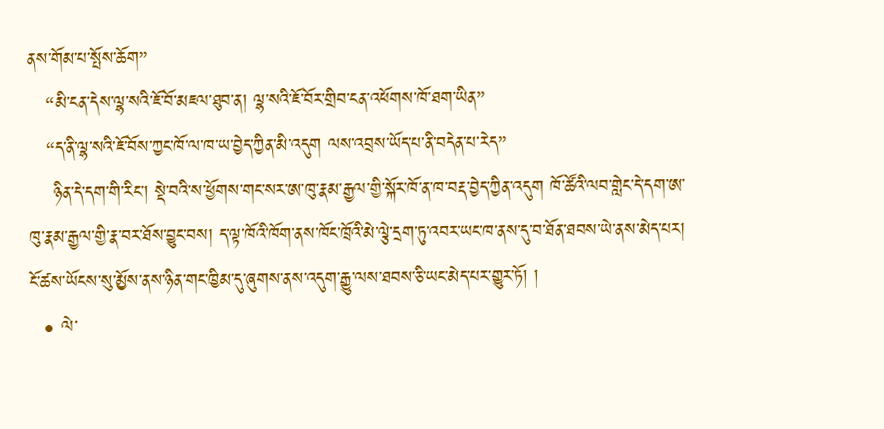ནས་གོམ་པ་སྤོས་ཆོག”
   “མི་ངན་དེས་ལྷ་སའི་ཇོ་བོ་མཇལ་ཐུབ་ན། ལྷ་སའི་ཇོ་བོར་གྲིབ་ངན་འཕོགས་ཁོ་ཐག་ཡིན”
   “ད་ནི་ལྷ་སའི་ཇོ་བོས་ཀྱང་ཁོ་ལ་ཁ་ཡ་བྱེད་ཀྱིན་མི་འདུག ལས་འབྲས་ཡོད་པ་ནི་བདེན་པ་རེད”
    ཉིན་དེ་དག་གི་རིང་། སྡེ་བའི་ས་ཕྱོགས་གང་སར་ཨ་ཁུ་རྣམ་རྒྱལ་གྱི་སྐོར་ཁོ་ན་ཁ་བརྡ་བྱེད་ཀྱིན་འདུག ཁོ་ཚོའི་ལབ་གླེང་དེ་དག་ཨ་ཁུ་རྣམ་རྒྱལ་གྱི་རྣ་བར་ཐོས་བྱུང་བས། ད་ལྟ་ཁོའི་ཁོག་ནས་ཁོང་ཁྲོའི་མེ་ལྕེ་དྲག་ཏུ་འབར་ཡང་ཁ་ནས་དུ་བ་ཐོན་ཐབས་ཡེ་ནས་མེད་པར། ངོ་ཚས་ཡོངས་སུ་མྱོས་ནས་ཉིན་གང་ཁྱིམ་དུ་ཞུགས་ནས་འདུག་རྒྱུ་ལས་ཐབས་ཅི་ཡང་མེད་པར་གྱུར་ཏོ། །
  • ལེ་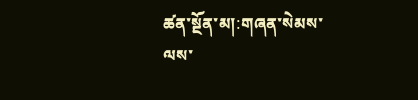ཚན་སྔོན་མ།:གཞན་སེམས་ལས་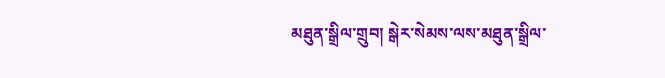མཐུན་སྒྲིལ་གྲུབ། སྒེར་སེམས་ལས་མཐུན་སྒྲིལ་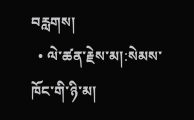བརླགས།
  • ལེ་ཚན་རྗེས་མ།:སེམས་ཁོང་གི་ཉི་མ།